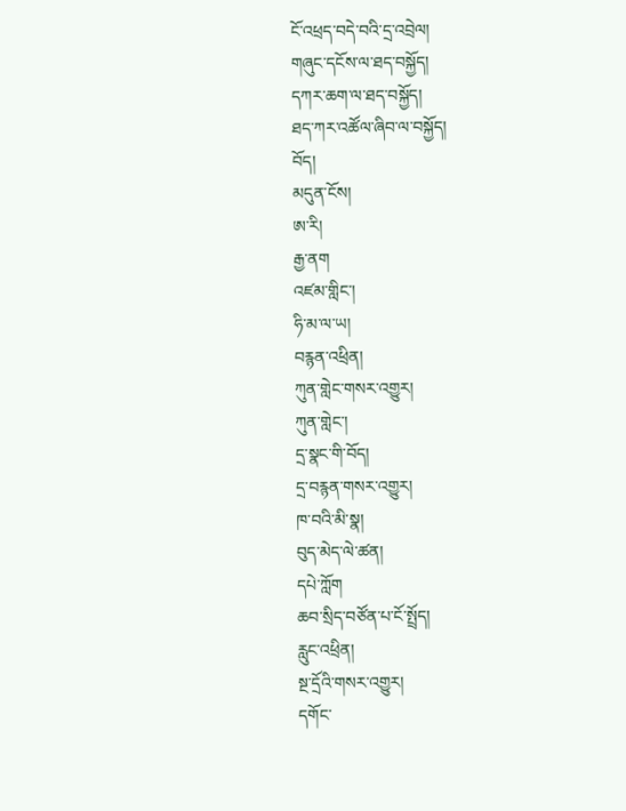ངོ་འཕྲད་བདེ་བའི་དྲ་འབྲེལ།
གཞུང་དངོས་ལ་ཐད་བསྐྱོད།
དཀར་ཆག་ལ་ཐད་བསྐྱོད།
ཐད་ཀར་འཚོལ་ཞིབ་ལ་བསྐྱོད།
བོད།
མདུན་ངོས།
ཨ་རི།
རྒྱ་ནག
འཛམ་གླིང་།
ཧི་མ་ལ་ཡ།
བརྙན་འཕྲིན།
ཀུན་གླེང་གསར་འགྱུར།
ཀུན་གླེང་།
དྲ་སྣང་གི་བོད།
དྲ་བརྙན་གསར་འགྱུར།
ཁ་བའི་མི་སྣ།
བུད་མེད་ལེ་ཚན།
དཔེ་ཀློག
ཆབ་སྲིད་བཙོན་པ་ངོ་སྤྲོད།
རླུང་འཕྲིན།
སྔ་དྲོའི་གསར་འགྱུར།
དགོང་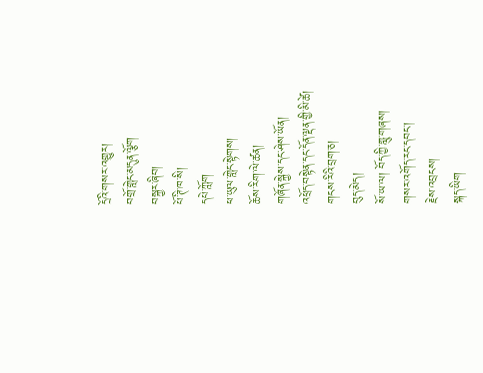དྲོའི་གསར་འགྱུར།
བགྲོ་གླེང་མདུན་ལྕོག
བསྐྱར་ཞིབ།
པོ་ཊི་ཁ་སི།
དཔེ་ཀློག
ཕ་ཡུལ་གླེང་སྟེགས།
ཆོས་རིག་ལེ་ཚན།
གཞོན་སྐྱེས་དང་ཤེས་ཡོན།
འཕྲོད་བསྟེན་དང་དོན་ལྡན་གྱི་མི་ཚེ།
གངས་རིའི་བྲག་ཅ།
བུད་མེད།
སོ་ཡ་ལ། བོད་ཀྱི་གླུ་གཞས།
གསར་འགོད་རང་དབང་།
རྗེས་འབྲངས།
སྐད་ཡིག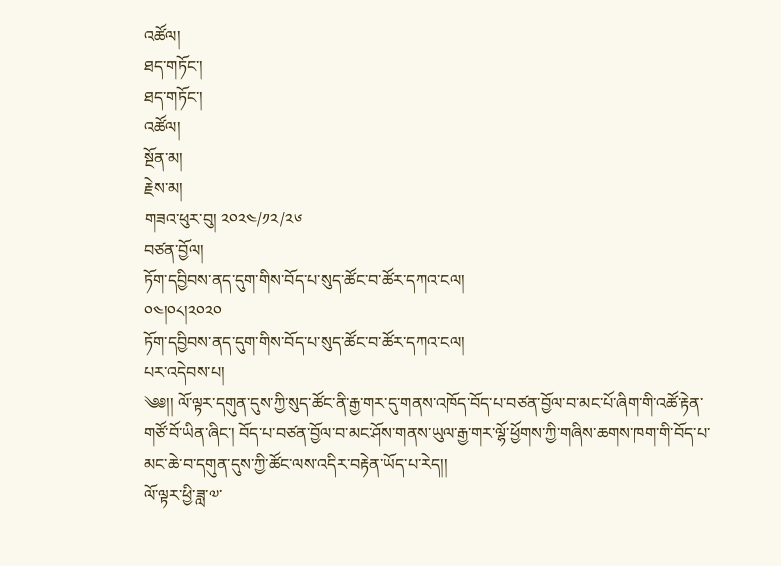འཚོལ།
ཐད་གཏོང་།
ཐད་གཏོང་།
འཚོལ།
སྔོན་མ།
རྗེས་མ།
གཟའ་ཕུར་བུ། ༢༠༢༤/༡༢/༢༦
བཙན་བྱོལ།
ཏོག་དབྱིབས་ནད་དུག་གིས་བོད་པ་སུད་ཚོང་བ་ཚོར་དཀའ་ངལ།
༠༤།༠༨།༢༠༢༠
ཏོག་དབྱིབས་ནད་དུག་གིས་བོད་པ་སུད་ཚོང་བ་ཚོར་དཀའ་ངལ།
པར་འདེབས་པ།
༄༅།། ལོ་ལྟར་དགུན་དུས་ཀྱི་སུད་ཚོང་ནི་རྒྱ་གར་དུ་གནས་འཁོད་བོད་པ་བཙན་བྱོལ་བ་མང་པོ་ཞིག་གི་འཚོ་རྟེན་གཙོ་བོ་ཡིན་ཞིང་། བོད་པ་བཙན་བྱོལ་བ་མང་ཤོས་གནས་ཡུལ་རྒྱ་གར་ལྷོ་ཕྱོགས་ཀྱི་གཞིས་ཆགས་ཁག་གི་བོད་པ་མང་ཆེ་བ་དགུན་དུས་ཀྱི་ཚོང་ལས་འདིར་བརྟེན་ཡོད་པ་རེད།།
ལོ་ལྟར་ཕྱི་ཟླ་༧་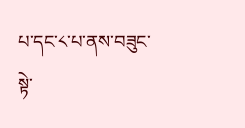པ་དང་༨་པ་ནས་བཟུང་སྟེ་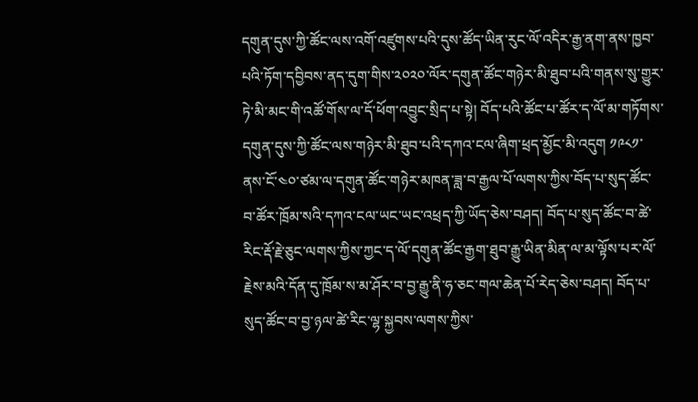དགུན་དུས་ཀྱི་ཚོང་ལས་འགོ་འཛུགས་པའི་དུས་ཚོད་ཡིན་རུང་ལོ་འདིར་རྒྱ་ནག་ནས་ཁྱབ་པའི་ཏོག་དབྱིབས་ནད་དུག་གིས་༢༠༢༠་ལོར་དགུན་ཚོང་གཉེར་མི་ཐུབ་པའི་གནས་སུ་གྱུར་ཏེ་མི་མང་གི་འཚོ་གོས་ལ་དོ་ཕོག་འབྱུང་སྲིད་པ་སྟེ། བོད་པའི་ཚོང་པ་ཚོར་ད་ལོ་མ་གཏོགས་དགུན་དུས་ཀྱི་ཚོང་ལས་གཉེར་མི་ཐུབ་པའི་དཀའ་ངལ་ཞིག་ཕྲད་མྱོང་མི་འདུག ༡༩༨༡་ནས་ངོ་༤༠་ཙམ་ལ་དགུན་ཚོང་གཉེར་མཁན་ཟླ་བ་རྒྱལ་པོ་ལགས་ཀྱིས་བོད་པ་སུད་ཚོང་བ་ཚོར་ཁྲོམ་སའི་དཀའ་ངལ་ཡང་ཡང་འཕྲད་ཀྱི་ཡོད་ཅེས་བཤད། བོད་པ་སུད་ཚོང་བ་ཚེ་རིང་རྡོ་རྗེ་ཅུང་ལགས་ཀྱིས་ཀྱང་ད་ལོ་དགུན་ཚོང་རྒྱག་ཐུབ་རྒྱུ་ཡིན་མིན་ལ་མ་ལྟོས་པར་ལོ་རྗེས་མའི་དོན་དུ་ཁྲོམ་ས་མ་ཤོར་བ་བྱ་རྒྱུ་ནི་ཧ་ཅང་གལ་ཆེན་པོ་རེད་ཅེས་བཤད། བོད་པ་སུད་ཚོང་བ་བྱ་ཉལ་ཚེ་རིང་ལྷ་སྐྱབས་ལགས་ཀྱིས་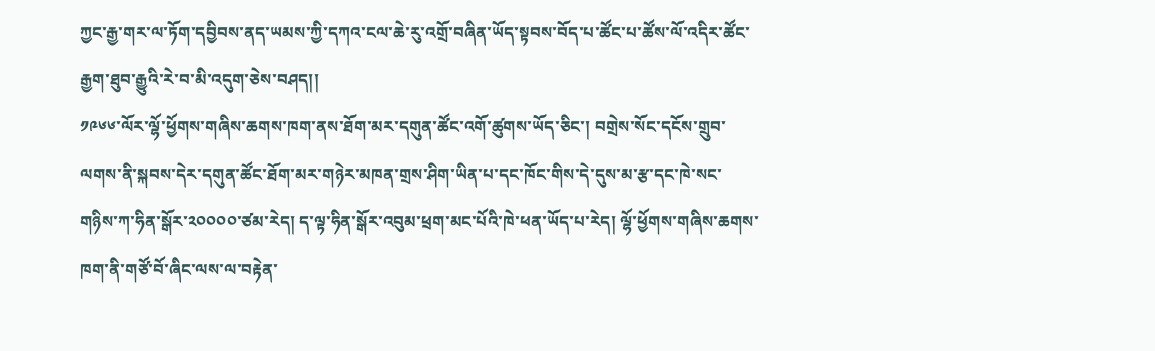ཀྱང་རྒྱ་གར་ལ་ཏོག་དབྱིབས་ནད་ཡམས་ཀྱི་དཀའ་ངལ་ཆེ་རུ་འགྲོ་བཞིན་ཡོད་སྟབས་བོད་པ་ཚོང་པ་ཚོས་ལོ་འདིར་ཚོང་རྒྱག་ཐུབ་རྒྱུའི་རེ་བ་མི་འདུག་ཅེས་བཤད།།
༡༩༦༦་ལོར་ལྷོ་ཕྱོགས་གཞིས་ཆགས་ཁག་ནས་ཐོག་མར་དགུན་ཚོང་འགོ་ཚུགས་ཡོད་ཅིང་། བགྲེས་སོང་དངོས་གྲུབ་ལགས་ནི་སྐབས་དེར་དགུན་ཚོང་ཐོག་མར་གཉེར་མཁན་གྲས་ཤིག་ཡིན་པ་དང་ཁོང་གིས་དེ་དུས་མ་རྩ་དང་ཁེ་སང་གཉིས་ཀ་ཧིན་སྒོར་༢༠༠༠༠་ཙམ་རེད། ད་ལྟ་ཧིན་སྒོར་འབུམ་ཕྲག་མང་པོའི་ཁེ་ཕན་ཡོད་པ་རེད། ལྷོ་ཕྱོགས་གཞིས་ཆགས་ཁག་ནི་གཙོ་བོ་ཞིང་ལས་ལ་བརྟེན་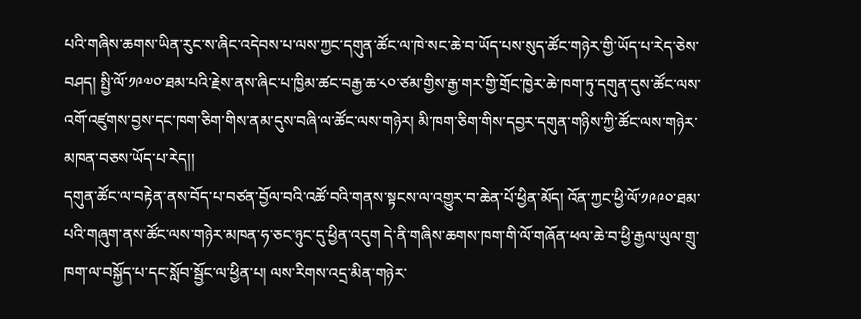པའི་གཞིས་ཆགས་ཡིན་རུང་ས་ཞིང་འདེབས་པ་ལས་ཀྱང་དགུན་ཚོང་ལ་ཁེ་སང་ཆེ་བ་ཡོད་པས་སུད་ཚོང་གཉེར་གྱི་ཡོད་པ་རེད་ཅེས་བཤད། སྤྱི་ལོ་༡༩༧༠་ཐམ་པའི་རྗེས་ནས་ཞིང་པ་ཁྱིམ་ཚང་བརྒྱ་ཆ་༨༠་ཙམ་གྱིས་རྒྱ་གར་གྱི་གྲོང་ཁྱེར་ཆེ་ཁག་ཏུ་དགུན་དུས་ཚོང་ལས་འགོ་འཛུགས་བྱས་དང་ཁག་ཅིག་གིས་ནམ་དུས་བཞི་ལ་ཚོང་ལས་གཉེར། མི་ཁག་ཅིག་གིས་དབྱར་དགུན་གཉིས་ཀྱི་ཚོང་ལས་གཉེར་མཁན་བཅས་ཡོད་པ་རེད།།
དགུན་ཚོང་ལ་བརྟེན་ནས་བོད་པ་བཙན་བྱོལ་བའི་འཚོ་བའི་གནས་སྟངས་ལ་འགྱུར་བ་ཆེན་པོ་ཕྱིན་མོད། འོན་ཀྱང་ཕྱི་ལོ་༡༩༩༠་ཐམ་པའི་གཞུག་ནས་ཚོང་ལས་གཉེར་མཁན་ཧ་ཅང་ཉུང་དུ་ཕྱིན་འདུག དེ་ནི་གཞིས་ཆགས་ཁག་གི་ལོ་གཞོན་ཕལ་ཆེ་བ་ཕྱི་རྒྱལ་ཡུལ་གྲུ་ཁག་ལ་བསྐྱོད་པ་དང་སློབ་སྦྱོང་ལ་ཕྱིན་པ། ལས་རིགས་འདྲ་མིན་གཉེར་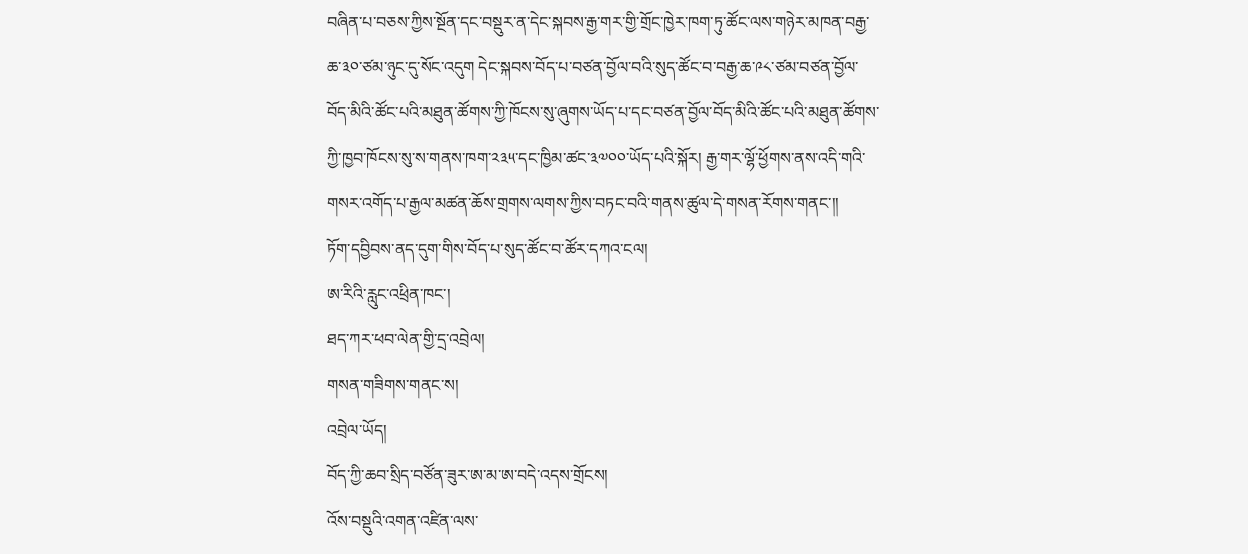བཞིན་པ་བཅས་ཀྱིས་སྔོན་དང་བསྡུར་ན་དེང་སྐབས་རྒྱ་གར་གྱི་གྲོང་ཁྱེར་ཁག་ཏུ་ཚོང་ལས་གཉེར་མཁན་བརྒྱ་ཆ་༣༠་ཙམ་ཉུང་དུ་སོང་འདུག དེང་སྐབས་བོད་པ་བཙན་བྱོལ་བའི་སུད་ཚོང་བ་བརྒྱ་ཆ་༩༨་ཙམ་བཙན་བྱོལ་བོད་མིའི་ཚོང་པའི་མཐུན་ཚོགས་ཀྱི་ཁོངས་སུ་ཞུགས་ཡོད་པ་དང་བཙན་བྱོལ་བོད་མིའི་ཚོང་པའི་མཐུན་ཚོགས་ཀྱི་ཁྱབ་ཁོངས་སུ་ས་གནས་ཁག་༢༣༥་དང་ཁྱིམ་ཚང་༣༧༠༠་ཡོད་པའི་སྐོར། རྒྱ་གར་ལྷོ་ཕྱོགས་ནས་འདི་གའི་གསར་འགོད་པ་རྒྱལ་མཚན་ཆོས་གྲགས་ལགས་ཀྱིས་བཏང་བའི་གནས་ཚུལ་དེ་གསན་རོགས་གནང་།།
ཏོག་དབྱིབས་ནད་དུག་གིས་བོད་པ་སུད་ཚོང་བ་ཚོར་དཀའ་ངལ།
ཨ་རིའི་རླུང་འཕྲིན་ཁང་།
ཐད་ཀར་ཕབ་ལེན་གྱི་དྲ་འབྲེལ།
གསན་གཟིགས་གནང་ས།
འབྲེལ་ཡོད།
བོད་ཀྱི་ཆབ་སྲིད་བཙོན་ཟུར་ཨ་མ་ཨ་བདེ་འདས་གྲོངས།
འོས་བསྡུའི་འགན་འཛིན་ལས་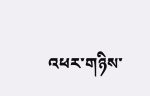འཕར་གཉིས་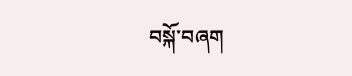བསྐོ་བཞག